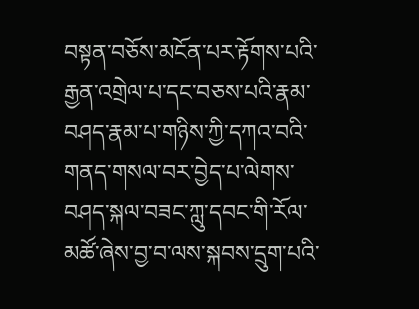བསྟན་བཅོས་མངོན་པར་རྟོགས་པའི་རྒྱན་འགྲེལ་པ་དང་བཅས་པའི་རྣམ་བཤད་རྣམ་པ་གཉིས་ཀྱི་དཀའ་བའི་གནད་གསལ་བར་བྱེད་པ་ལེགས་བཤད་སྐལ་བཟང་ཀླུ་དབང་གི་རོལ་མཚོ་ཞེས་བྱ་བ་ལས་སྐབས་དྲུག་པའི་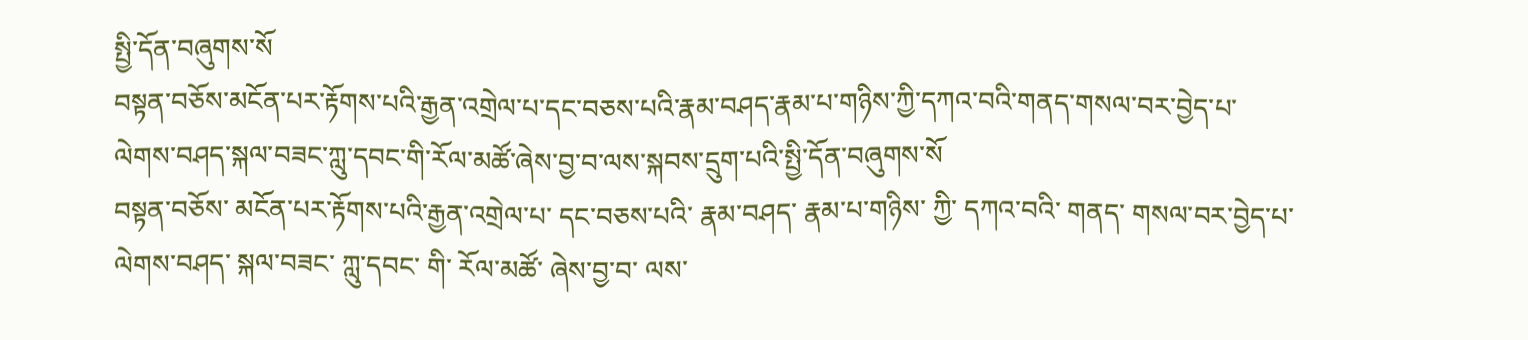སྤྱི་དོན་བཞུགས་སོ
བསྟན་བཅོས་མངོན་པར་རྟོགས་པའི་རྒྱན་འགྲེལ་པ་དང་བཅས་པའི་རྣམ་བཤད་རྣམ་པ་གཉིས་ཀྱི་དཀའ་བའི་གནད་གསལ་བར་བྱེད་པ་ལེགས་བཤད་སྐལ་བཟང་ཀླུ་དབང་གི་རོལ་མཚོ་ཞེས་བྱ་བ་ལས་སྐབས་དྲུག་པའི་སྤྱི་དོན་བཞུགས་སོ
བསྟན་བཅོས་ མངོན་པར་རྟོགས་པའི་རྒྱན་འགྲེལ་པ་ དང་བཅས་པའི་ རྣམ་བཤད་ རྣམ་པ་གཉིས་ ཀྱི་ དཀའ་བའི་ གནད་ གསལ་བར་བྱེད་པ་ ལེགས་བཤད་ སྐལ་བཟང་ ཀླུ་དབང་ གི་ རོལ་མཚོ་ ཞེས་བྱ་བ་ ལས་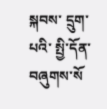སྐབས་ དྲུག་པའི་ སྤྱི་དོན་ བཞུགས་སོ